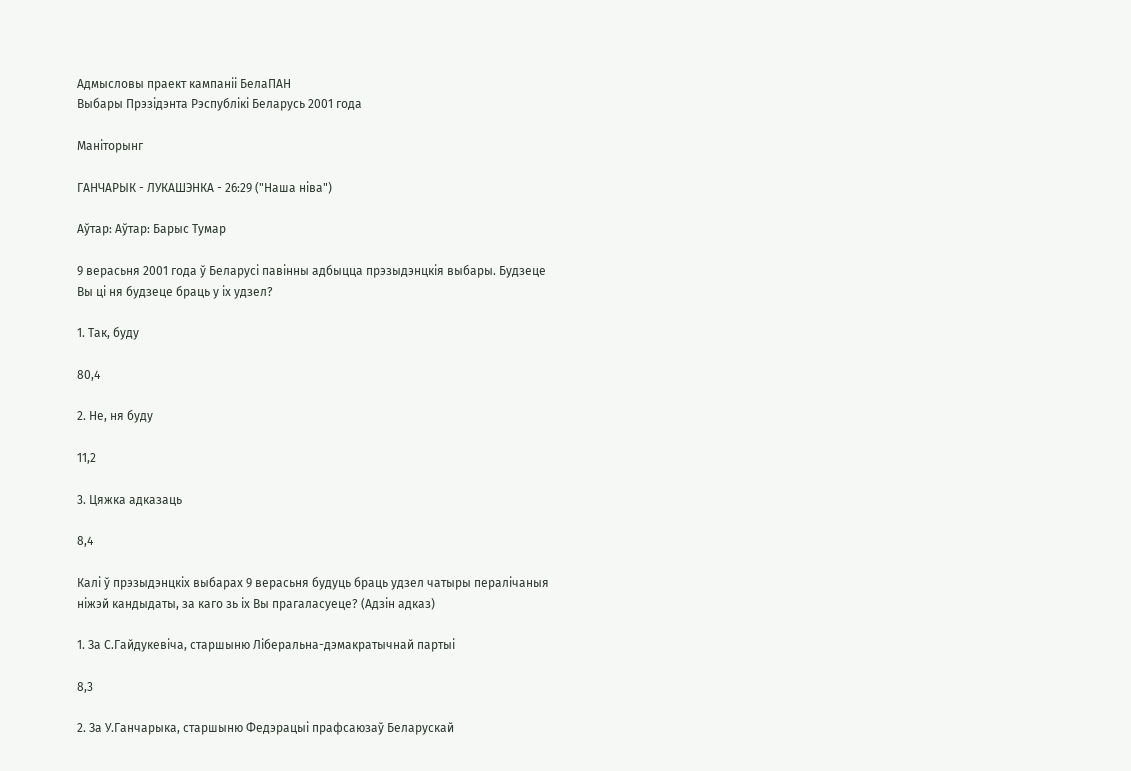Адмысловы праект кампанii БелаПАН
Выбары Прэзідэнта Рэспублiкi Беларусь 2001 года

Маніторынг

ГАНЧАРЫК - ЛУКАШЭНКА - 26:29 ("Наша ніва")

Аўтар: Аўтар: Барыс Тумар

9 верасьня 2001 года ў Беларусі павінны адбыцца прэзыдэнцкія выбары. Будзеце Вы ці ня будзеце браць у іх удзел?

1. Так, буду

80,4

2. Не, ня буду

11,2

3. Цяжка адказаць

8,4

Калі ў прэзыдэнцкіх выбарах 9 верасьня будуць браць удзел чатыры пералічаныя ніжэй кандыдаты, за каго зь іх Вы прагаласуеце? (Адзін адказ)

1. За С.Гайдукевіча, старшыню Ліберальна-дэмакратычнай партыі

8,3

2. За У.Ганчарыка, старшыню Федэрацыі прафсаюзаў Беларускай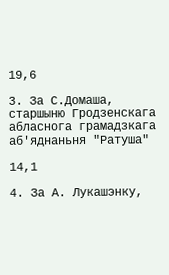19,6

3. За С.Домаша, старшыню Гродзенскага абласнога грамадзкага aб'яднаньня "Ратуша"

14,1

4. За А. Лукашэнку,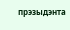прэзыдэнта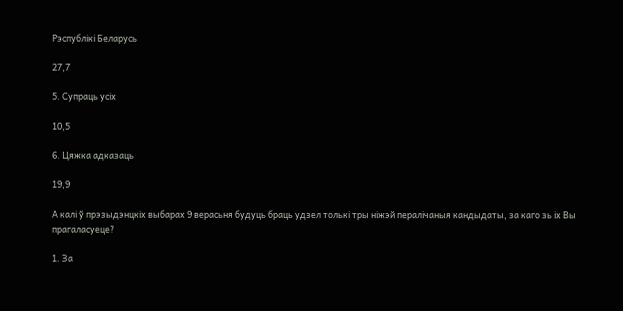Рэспублікі Беларусь

27,7

5. Супраць усіх

10,5

6. Цяжка адказаць

19,9

А калі ў прэзыдэнцкіх выбарах 9 верасьня будуць браць удзел толькі тры ніжэй пералічаныя кандыдаты, за каго зь іх Вы прагаласуеце?

1. За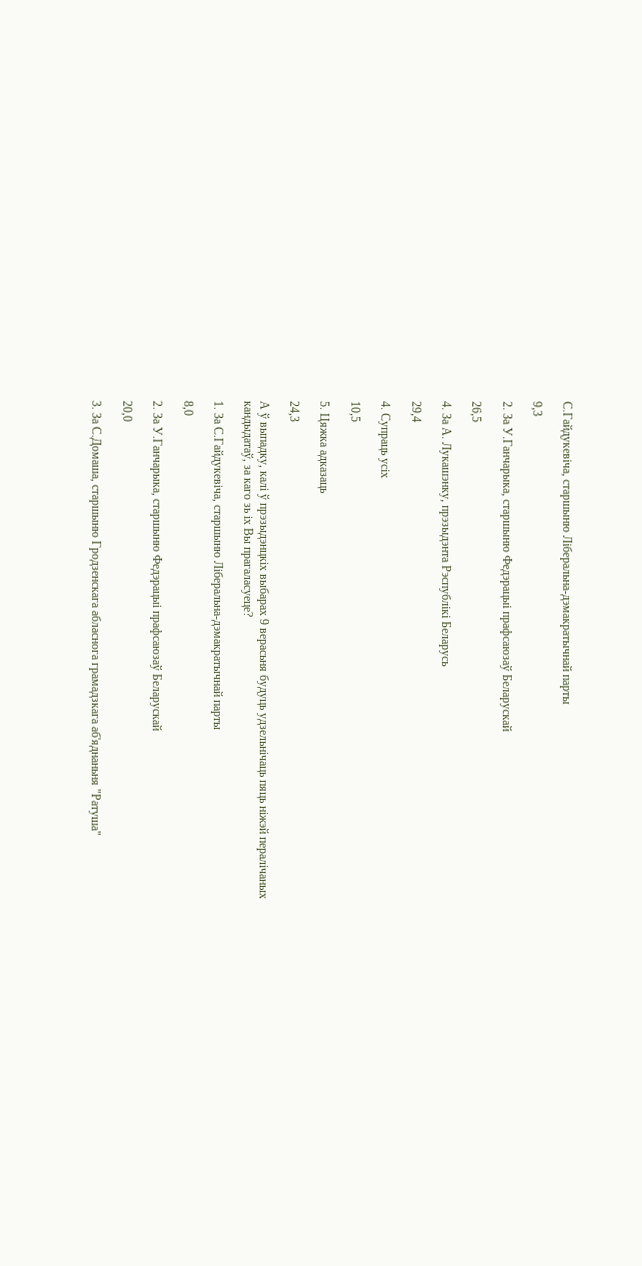С.Гайдукевіча, старшыню Ліберальна-дэмакратычнай парты

9,3

2. За У.Ганчарыка, старшыню Федэрацыі прафсаюзаў Беларускай

26,5

4. За А. Лукашэнку, прэзыдэнта Рэспублікі Беларусь

29,4

4. Супраць усіх

10,5

5. Цяжка адказаць

24,3

А ў выпадку, калі ў прэзыдэнцкіх выбарах 9 верасьня будуць удзельнічаць пяць ніжэй пералічаных кандыдатаў, за каго зь іх Вы прагаласуеце?

1. За С.Гайдукевіча, старшыню Ліберальна-дэмакратычнай парты

8,0

2. За У.Ганчарыка, старшыню Федэрацыі прафсаюзаў Беларускай

20,0

3. За С.Домаша, старшыню Гродзенскага абласнога грамадзкага aб'яднаньня "Ратуша"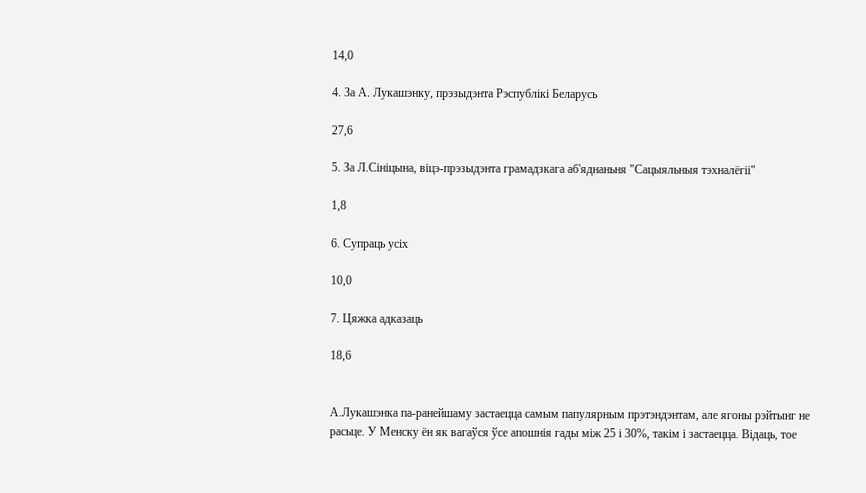14,0

4. За А. Лукашэнку, прэзыдэнта Рэспублікі Беларусь

27,6

5. За Л.Сініцына, віцэ-прэзыдэнта грамадзкага аб'яднаньня "Сацыяльныя тэхналёгіі"

1,8

6. Супраць усіх

10,0

7. Цяжка адказаць

18,6


А.Лукашэнка па-ранейшаму застаецца самым папулярным прэтэндэнтам, але ягоны рэйтынг не расьце. У Менску ён як вагаўся ўсе апошнія гады між 25 і 30%, такім і застаецца. Відаць, тое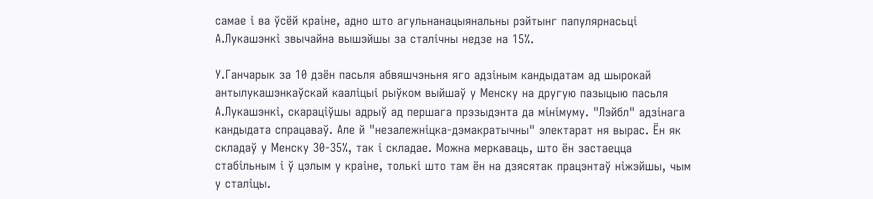самае і ва ўсёй краіне, адно што агульнанацыянальны рэйтынг папулярнасьці А.Лукашэнкі звычайна вышэйшы за сталічны недзе на 15%.

У.Ганчарык за 10 дзён пасьля абвяшчэньня яго адзіным кандыдатам ад шырокай антылукашэнкаўскай кааліцыі рыўком выйшаў у Менску на другую пазыцыю пасьля А.Лукашэнкі, скараціўшы адрыў ад першага прэзыдэнта да мінімуму. "Лэйбл" адзінага кандыдата спрацаваў. Але й "незалежніцка-дэмакратычны" электарат ня вырас. Ён як складаў у Менску 30-35%, так і складае. Можна меркаваць, што ён застаецца стабільным і ў цэлым у краіне, толькі што там ён на дзясятак працэнтаў ніжэйшы, чым у сталіцы.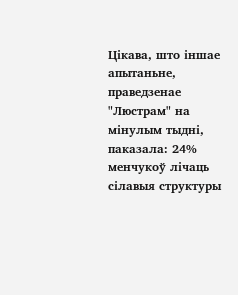Цікава, што іншае апытаньне, праведзенае "Люстрам" на мінулым тыдні, паказала: 24% менчукоў лічаць сілавыя структуры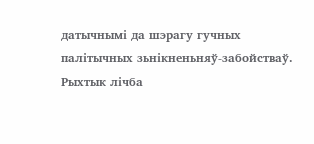датычнымі да шэрагу гучных палітычных зьнікненьняў-забойстваў. Рыхтык лічба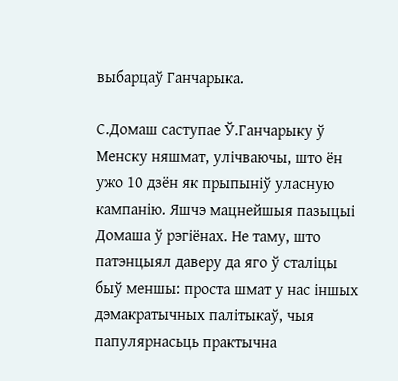выбарцаў Ганчарыка.

С.Домаш саступае Ў.Ганчарыку ў Менску няшмат, улічваючы, што ён ужо 10 дзён як прыпыніў уласную кампанію. Яшчэ мацнейшыя пазыцыі Домаша ў рэгіёнах. Не таму, што патэнцыял даверу да яго ў сталіцы быў меншы: проста шмат у нас іншых дэмакратычных палітыкаў, чыя папулярнасьць практычна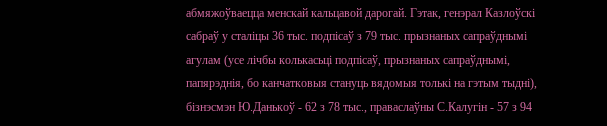абмяжоўваецца менскай кальцавой дарогай. Гэтак, генэрал Казлоўскі сабраў у сталіцы 36 тыс. подпісаў з 79 тыс. прызнаных сапраўднымі агулам (усе лічбы колькасьці подпісаў, прызнаных сапраўднымі, папярэднія, бо канчатковыя стануць вядомыя толькі на гэтым тыдні), бізнэсмэн Ю.Данькоў - 62 з 78 тыс., праваслаўны С.Калугін - 57 з 94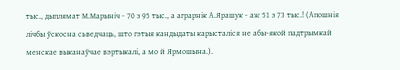тыс., дыплямат М.Марыніч - 70 з 95 тыс., а аграрнік А.Ярашук - аж 51 з 73 тыс.! (Апошнія лічбы ўскосна сьведчаць, што гэтыя кандыдаты карысталіся не абы-якой падтрымкай менскае выканаўчае вэртыкалі, а мо й Ярмошына.).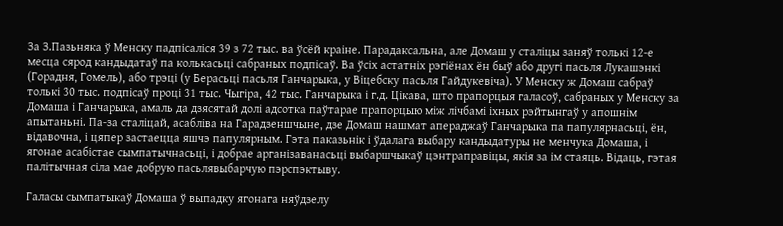За З.Пазьняка ў Менску падпісаліся 39 з 72 тыс. ва ўсёй краіне. Парадаксальна, але Домаш у сталіцы заняў толькі 12-е месца сярод кандыдатаў па колькасьці сабраных подпісаў. Ва ўсіх астатніх рэгіёнах ён быў або другі пасьля Лукашэнкі (Горадня, Гомель), або трэці (у Берасьці пасьля Ганчарыка, у Віцебску пасьля Гайдукевіча). У Менску ж Домаш сабраў толькі 30 тыс. подпісаў проці 31 тыс. Чыгіра, 42 тыс. Ганчарыка і г.д. Цікава, што прапорцыя галасоў, сабраных у Менску за Домаша і Ганчарыка, амаль да дзясятай долі адсотка паўтарае прапорцыю між лічбамі іхных рэйтынгаў у апошнім апытаньні. Па-за сталіцай, асабліва на Гарадзеншчыне, дзе Домаш нашмат апераджаў Ганчарыка па папулярнасьці, ён, відавочна, і цяпер застаецца яшчэ папулярным. Гэта паказьнік і ўдалага выбару кандыдатуры не менчука Домаша, і ягонае асабістае сымпатычнасьці, і добрае арганізаванасьці выбаршчыкаў цэнтраправіцы, якія за ім стаяць. Відаць, гэтая палітычная сіла мае добрую пасьлявыбарчую пэрспэктыву.

Галасы сымпатыкаў Домаша ў выпадку ягонага няўдзелу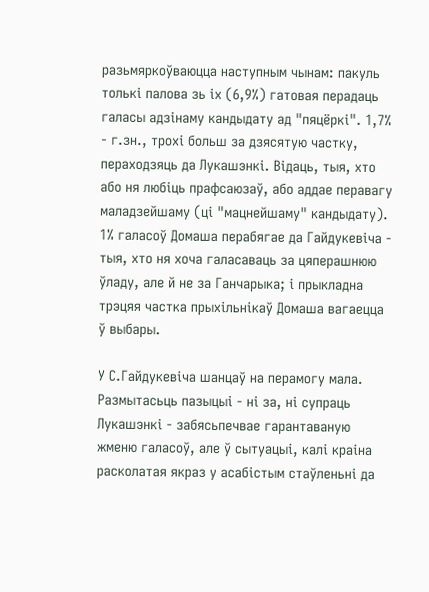разьмяркоўваюцца наступным чынам: пакуль толькі палова зь іх (6,9%) гатовая перадаць галасы адзінаму кандыдату ад "пяцёркі". 1,7% - г.зн., трохі больш за дзясятую частку, пераходзяць да Лукашэнкі. Відаць, тыя, хто або ня любіць прафсаюзаў, або аддае перавагу маладзейшаму (ці "мацнейшаму" кандыдату). 1% галасоў Домаша перабягае да Гайдукевіча - тыя, хто ня хоча галасаваць за цяперашнюю ўладу, але й не за Ганчарыка; і прыкладна трэцяя частка прыхільнікаў Домаша вагаецца ў выбары.

У С.Гайдукевіча шанцаў на перамогу мала. Размытасьць пазыцыі - ні за, ні супраць Лукашэнкі - забясьпечвае гарантаваную жменю галасоў, але ў сытуацыі, калі краіна расколатая якраз у асабістым стаўленьні да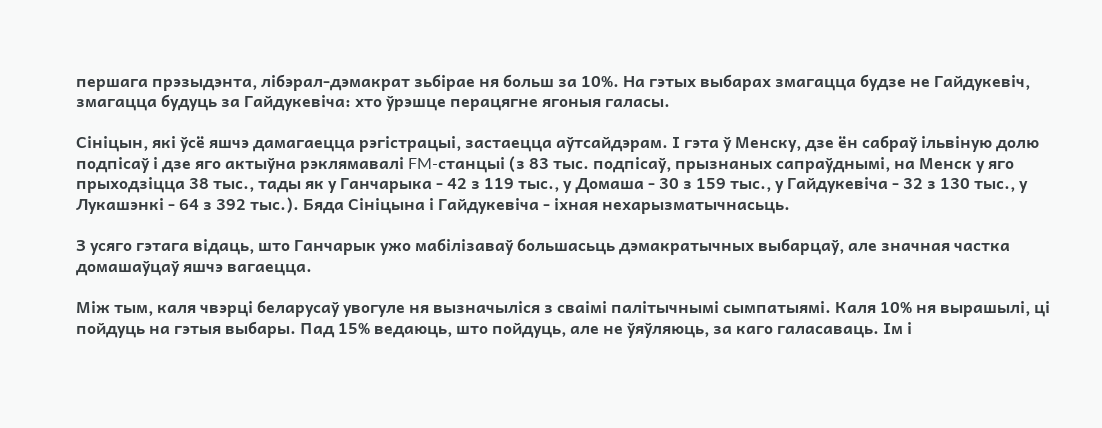першага прэзыдэнта, лібэрал-дэмакрат зьбірае ня больш за 10%. На гэтых выбарах змагацца будзе не Гайдукевіч, змагацца будуць за Гайдукевіча: хто ўрэшце перацягне ягоныя галасы.

Сініцын, які ўсё яшчэ дамагаецца рэгістрацыі, застаецца аўтсайдэрам. І гэта ў Менску, дзе ён сабраў ільвіную долю подпісаў і дзе яго актыўна рэклямавалі FM-станцыі (з 83 тыс. подпісаў, прызнаных сапраўднымі, на Менск у яго прыходзіцца 38 тыс., тады як у Ганчарыка - 42 з 119 тыс., у Домаша - 30 з 159 тыс., у Гайдукевіча - 32 з 130 тыс., у Лукашэнкі - 64 з 392 тыс.). Бяда Сініцына і Гайдукевіча - іхная нехарызматычнасьць.

З усяго гэтага відаць, што Ганчарык ужо мабілізаваў большасьць дэмакратычных выбарцаў, але значная частка домашаўцаў яшчэ вагаецца.

Між тым, каля чвэрці беларусаў увогуле ня вызначыліся з сваімі палітычнымі сымпатыямі. Каля 10% ня вырашылі, ці пойдуць на гэтыя выбары. Пад 15% ведаюць, што пойдуць, але не ўяўляюць, за каго галасаваць. Ім і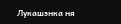Лукашэнка ня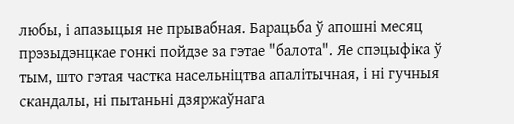любы, і апазыцыя не прывабная. Барацьба ў апошні месяц прэзыдэнцкае гонкі пойдзе за гэтае "балота". Яе спэцыфіка ў тым, што гэтая частка насельніцтва апалітычная, і ні гучныя скандалы, ні пытаньні дзяржаўнага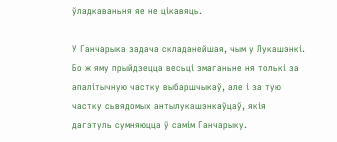ўладкаваньня яе не цікавяць.

У Ганчарыка задача складанейшая, чым у Лукашэнкі. Бо ж яму прыйдзецца весьці змаганьне ня толькі за апалітычную частку выбаршчыкаў, але і за тую частку сьвядомых антылукашэнкаўцаў, якія дагэтуль сумняюцца ў самім Ганчарыку.